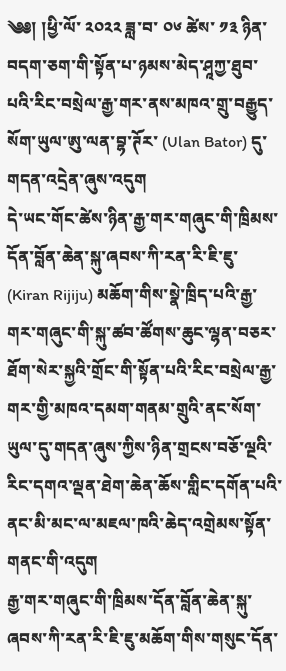༄༅། །ཕྱི་ལོ་ ༢༠༢༢ ཟླ་བ་ ༠༦ ཚེས་ ༡༣ ཉིན་བདག་ཅག་གི་སྟོན་པ་ཉམས་མེད་ཤཱཀྱ་ཐུབ་པའི་རིང་བསྲེལ་རྒྱ་གར་ནས་མཁའ་གྲུ་བརྒྱུད་སོག་ཡུལ་ཨུ་ལན་བྷ་ཊོར་ (Ulan Bator) དུ་གདན་འདྲེན་ཞུས་འདུག
དེ་ཡང་གོང་ཚེས་ཉིན་རྒྱ་གར་གཞུང་གི་ཁྲིམས་དོན་བློན་ཆེན་སྐུ་ཞབས་ཀི་རན་རི་ཇི་ཇུ་ (Kiran Rijiju) མཆོག་གིས་སྣེ་ཁྲིད་པའི་རྒྱ་གར་གཞུང་གི་སྐུ་ཚབ་ཚོགས་ཆུང་ལྷན་བཅར་ཐོག་སེར་སྐྱའི་གྲོང་གི་སྟོན་པའི་རིང་བསྲེལ་རྒྱ་གར་གྱི་མཁའ་དམག་གནམ་གྲུའི་ནང་སོག་ཡུལ་དུ་གདན་ཞུས་ཀྱིས་ཉིན་གྲངས་བཅོ་ལྔའི་རིང་དགའ་ལྡན་ཐེག་ཆེན་ཆོས་གླིང་དགོན་པའི་ནང་མི་མང་ལ་མཇལ་ཁའི་ཆེད་འགྲེམས་སྟོན་གནང་གི་འདུག
རྒྱ་གར་གཞུང་གི་ཁྲིམས་དོན་བློན་ཆེན་སྐུ་ཞབས་ཀི་རན་རི་ཇི་ཇུ་མཆོག་གིས་གསུང་དོན་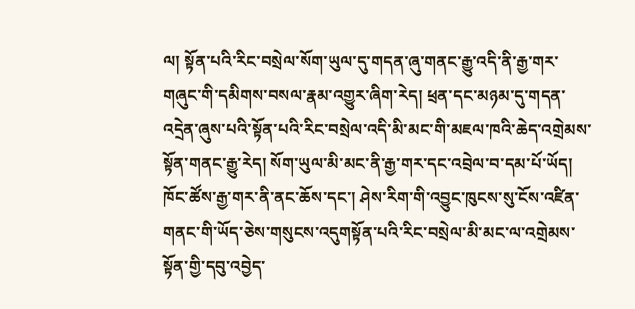ལ། སྟོན་པའི་རིང་བསྲེལ་སོག་ཡུལ་དུ་གདན་ཞུ་གནང་རྒྱུ་འདི་ནི་རྒྱ་གར་གཞུང་གི་དམིགས་བསལ་རྣམ་འགྱུར་ཞིག་རེད། ཕྲན་དང་མཉམ་དུ་གདན་འདྲེན་ཞུས་པའི་སྟོན་པའི་རིང་བསྲེལ་འདི་མི་མང་གི་མཇལ་ཁའི་ཆེད་འགྲེམས་སྟོན་གནང་རྒྱུ་རེད། སོག་ཡུལ་མི་མང་ནི་རྒྱ་གར་དང་འབྲེལ་བ་དམ་པོ་ཡོད། ཁོང་ཚོས་རྒྱ་གར་ནི་ནང་ཆོས་དང་། ཤེས་རིག་གི་འབྱུང་ཁུངས་སུ་ངོས་འཛིན་གནང་གི་ཡོད་ཅེས་གསུངས་འདུགསྟོན་པའི་རིང་བསྲེལ་མི་མང་ལ་འགྲེམས་སྟོན་གྱི་དབུ་འབྱེད་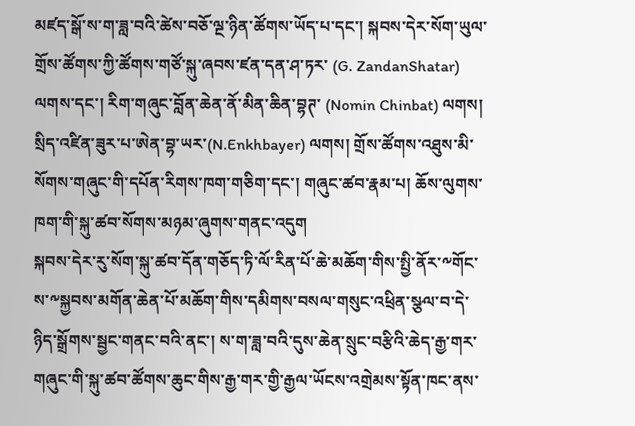མཛད་སྒོ་ས་ག་ཟླ་བའི་ཚེས་བཅོ་ལྔ་ཉིན་ཚོགས་ཡོད་པ་དང་། སྐབས་དེར་སོག་ཡུལ་གྲོས་ཚོགས་ཀྱི་ཚོགས་གཙོ་སྐུ་ཞབས་ཛན་དན་ཤ་ཏར་ (G. ZandanShatar) ལགས་དང་། རིག་གཞུང་བློན་ཆེན་ནོ་མིན་ཆིན་བྷཊ་ (Nomin Chinbat) ལགས། སྲིད་འཛིན་ཟུར་པ་ཨེན་བྷ་ཡར་(N.Enkhbayer) ལགས། གྲོས་ཚོགས་འཐུས་མི་སོགས་གཞུང་གི་དཔོན་རིགས་ཁག་གཅིག་དང་། གཞུང་ཚབ་རྣམ་པ། ཆོས་ལུགས་ཁག་གི་སྐུ་ཚབ་སོགས་མཉམ་ཞུགས་གནང་འདུག
སྐབས་དེར་རུ་སོག་སྐུ་ཚབ་དོན་གཅོད་ཏི་ལོ་རིན་པོ་ཆེ་མཆོག་གིས་སྤྱི་ནོར་༸གོང་ས་༸སྐྱབས་མགོན་ཆེན་པོ་མཆོག་གིས་དམིགས་བསལ་གསུང་འཕྲིན་སྩལ་བ་དེ་ཉིད་སྒྲོགས་སྦྱང་གནང་བའི་ནང་། ས་ག་ཟླ་བའི་དུས་ཆེན་སྲུང་བརྩིའི་ཆེད་རྒྱ་གར་གཞུང་གི་སྐུ་ཚབ་ཚོགས་ཆུང་གིས་རྒྱ་གར་གྱི་རྒྱལ་ཡོངས་འགྲེམས་སྟོན་ཁང་ནས་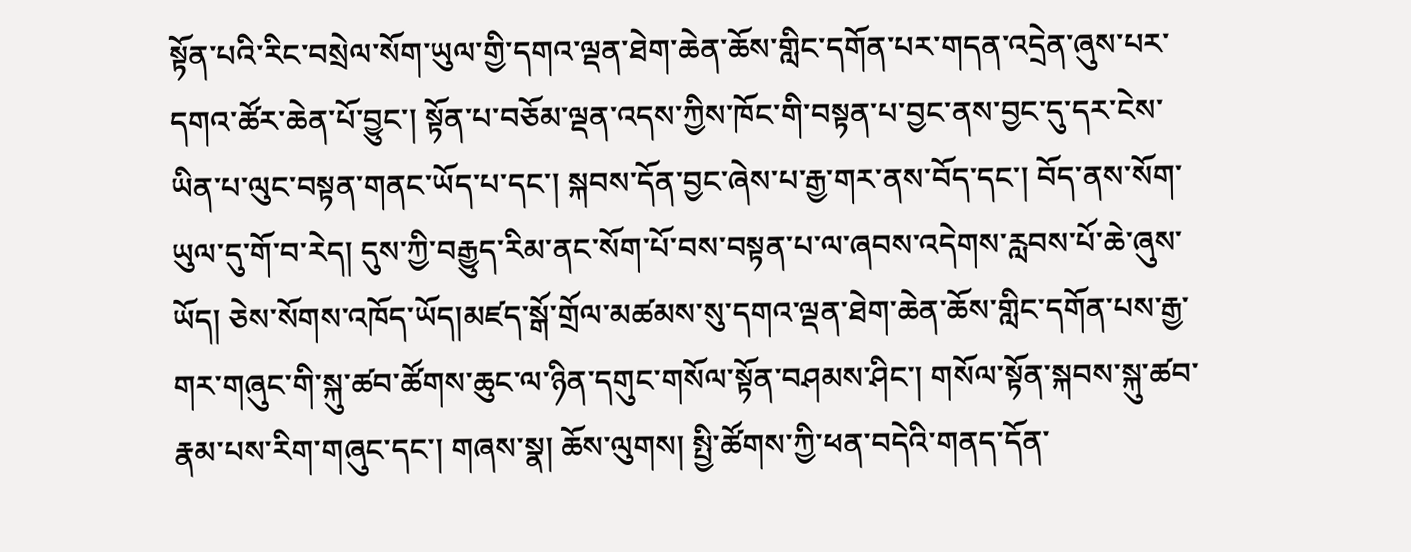སྟོན་པའི་རིང་བསྲེལ་སོག་ཡུལ་གྱི་དགའ་ལྡན་ཐེག་ཆེན་ཆོས་གླིང་དགོན་པར་གདན་འདྲེན་ཞུས་པར་དགའ་ཚོར་ཆེན་པོ་བྱུང་། སྟོན་པ་བཅོམ་ལྡན་འདས་ཀྱིས་ཁོང་གི་བསྟན་པ་བྱང་ནས་བྱང་དུ་དར་ངེས་ཡིན་པ་ལུང་བསྟན་གནང་ཡོད་པ་དང་། སྐབས་དོན་བྱང་ཞེས་པ་རྒྱ་གར་ནས་བོད་དང་། བོད་ནས་སོག་ཡུལ་དུ་གོ་བ་རེད། དུས་ཀྱི་བརྒྱུད་རིམ་ནང་སོག་པོ་བས་བསྟན་པ་ལ་ཞབས་འདེགས་རླབས་པོ་ཆེ་ཞུས་ཡོད། ཅེས་སོགས་འཁོད་ཡོད།མཛད་སྒོ་གྲོལ་མཚམས་སུ་དགའ་ལྡན་ཐེག་ཆེན་ཆོས་གླིང་དགོན་པས་རྒྱ་གར་གཞུང་གི་སྐུ་ཚབ་ཚོགས་ཆུང་ལ་ཉིན་དགུང་གསོལ་སྟོན་བཤམས་ཤིང་། གསོལ་སྟོན་སྐབས་སྐུ་ཚབ་རྣམ་པས་རིག་གཞུང་དང་། གཞས་སྣ། ཆོས་ལུགས། སྤྱི་ཚོགས་ཀྱི་ཕན་བདེའི་གནད་དོན་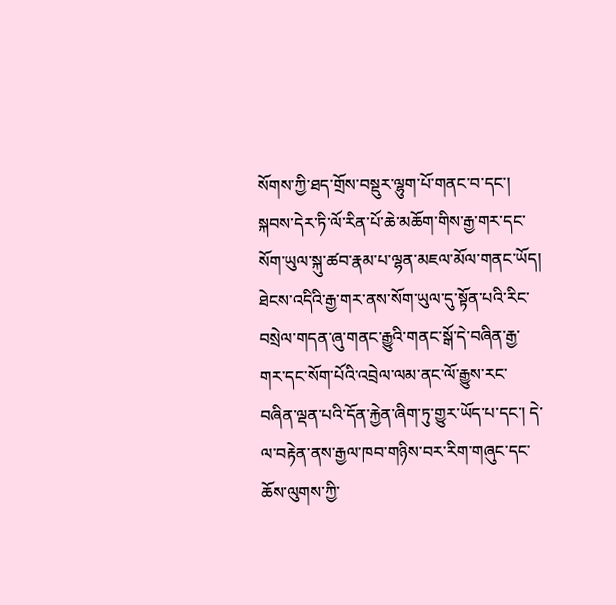སོགས་ཀྱི་ཐད་གྲོས་བསྡུར་ལྷུག་པོ་གནང་བ་དང་། སྐབས་དེར་ཏི་ལོ་རིན་པོ་ཆེ་མཆོག་གིས་རྒྱ་གར་དང་སོག་ཡུལ་སྐུ་ཚབ་རྣམ་པ་ལྷན་མཇལ་མོལ་གནང་ཡོད།
ཐེངས་འདིའི་རྒྱ་གར་ནས་སོག་ཡུལ་དུ་སྟོན་པའི་རིང་བསྲེལ་གདན་ཞུ་གནང་རྒྱུའི་གནང་སྒོ་དེ་བཞིན་རྒྱ་གར་དང་སོག་པོའི་འབྲེལ་ལམ་ནང་ལོ་རྒྱུས་རང་བཞིན་ལྡན་པའི་དོན་རྐྱེན་ཞིག་ཏུ་གྱུར་ཡོད་པ་དང་། དེ་ལ་བརྟེན་ནས་རྒྱལ་ཁབ་གཉིས་བར་རིག་གཞུང་དང་ཆོས་ལུགས་ཀྱི་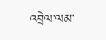འབྲེལ་ལམ་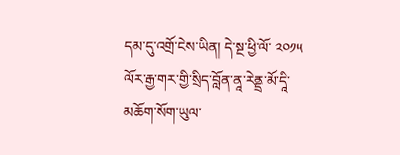དམ་དུ་འགྲོ་ངེས་ཡིན། དེ་སྔ་ཕྱི་ལོ་ ༢༠༡༥ ལོར་རྒྱ་གར་གྱི་སྲིད་བློན་ནཱ་རེནྡྲ་མོ་དཱི་མཆོག་སོག་ཡུལ་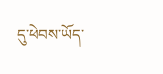དུ་ཕེབས་ཡོད་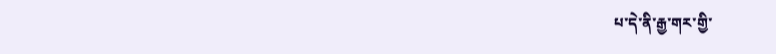པ་དེ་ནི་རྒྱ་གར་གྱི་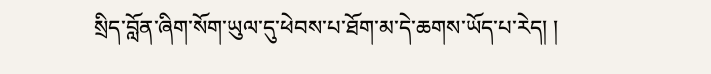སྲིད་བློན་ཞིག་སོག་ཡུལ་དུ་ཕེབས་པ་ཐོག་མ་དེ་ཆགས་ཡོད་པ་རེད། །